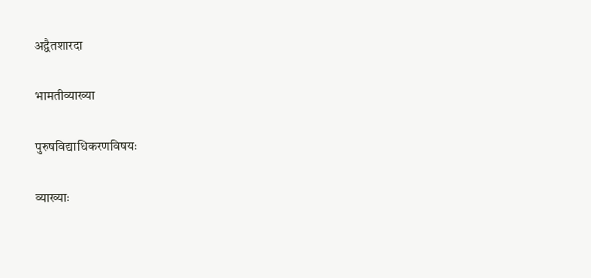अद्वैतशारदा

भामतीव्याख्या

पुरुषविद्याधिकरणविषयः

व्याख्याः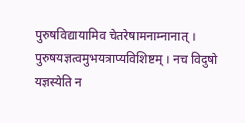पुरुषविद्यायामिव चेतरेषामनाम्नानात् ।
पुरुषयज्ञत्वमुभयत्राप्यविशिष्टम् । नच विदुषो यज्ञस्येति न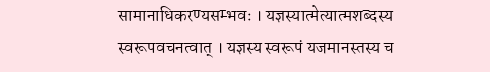सामानाधिकरण्यसम्भवः । यज्ञस्यात्मेत्यात्मशब्दस्य स्वरूपवचनत्वात् । यज्ञस्य स्वरूपं यजमानस्तस्य च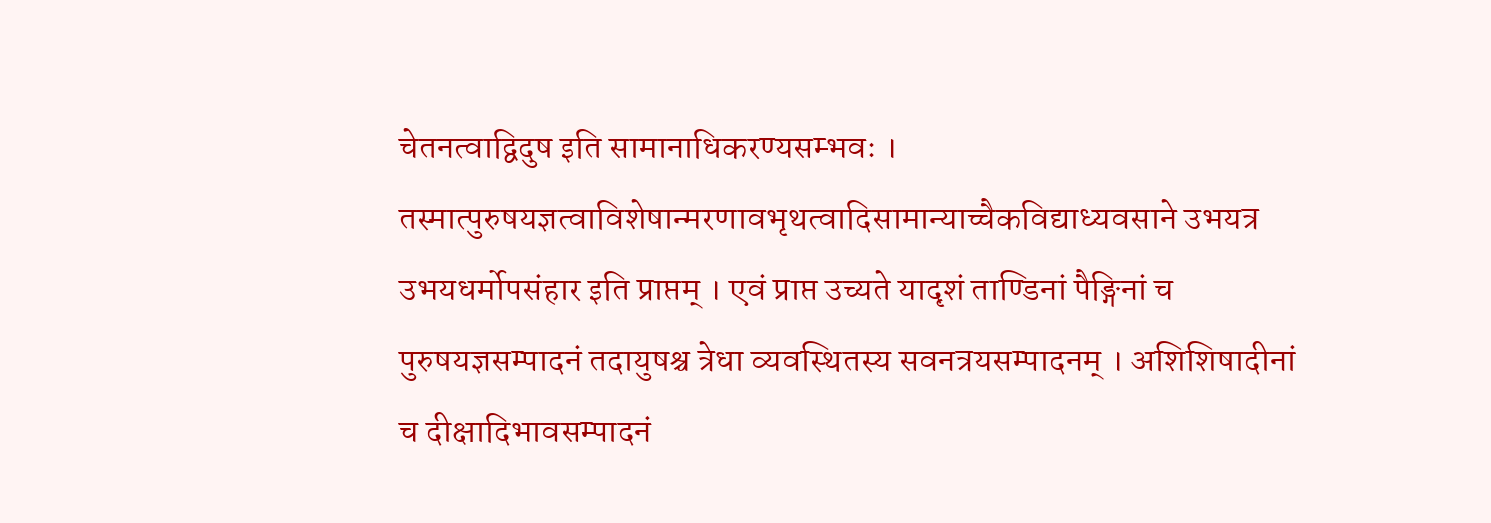चेतनत्वाद्विदुष इति सामानाधिकरण्यसम्भवः । तस्मात्पुरुषयज्ञत्वाविशेषान्मरणावभृथत्वादिसामान्याच्चैकविद्याध्यवसाने उभयत्र उभयधर्मोपसंहार इति प्राप्तम् । एवं प्राप्त उच्यते यादृशं ताण्डिनां पैङ्गिनां च पुरुषयज्ञसम्पादनं तदायुषश्च त्रेधा व्यवस्थितस्य सवनत्रयसम्पादनम् । अशिशिषादीनां च दीक्षादिभावसम्पादनं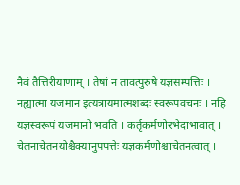नैवं तैत्तिरीयाणाम् । तेषां न तावत्पुरुषे यज्ञसम्पत्तिः । नह्यात्मा यजमान इत्यत्रायमात्मशब्दः स्वरूपवचनः । नहि यज्ञस्वरूपं यजमानो भवति । कर्तृकर्मणोरभेदाभावात् । चेतनाचेतनयोश्चैक्यानुपपत्तेः यज्ञकर्मणोश्चाचेतनत्वात् ।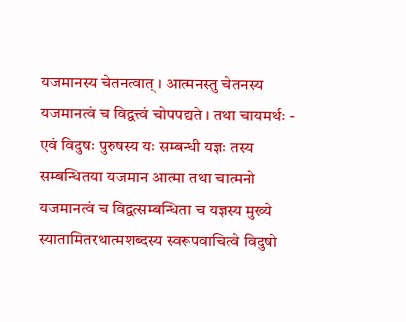यजमानस्य चेतनत्वात् । आत्मनस्तु चेतनस्य यजमानत्वं च विद्वत्त्वं चोपपद्यते । तथा चायमर्थः - एवं विदुषः पुरुषस्य यः सम्बन्धी यज्ञः तस्य सम्बन्धितया यजमान आत्मा तथा चात्मनो यजमानत्वं च विद्वत्सम्बन्धिता च यज्ञस्य मुख्ये स्यातामितरथात्मशब्दस्य स्वरूपवाचित्वे विदुषो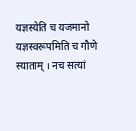यज्ञस्येति च यजमानो यज्ञस्वरूपमिति च गौणे स्याताम् । नच सत्यां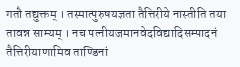गतौ तद्युक्तम् । तस्मात्पुरुषयज्ञता तैत्तिरीये नास्तीति तया तावन्न साम्यम् । नच पत्नीयजमानवेदविद्यादिसम्पादनं तैत्तिरीयाणामिव ताण्डिनां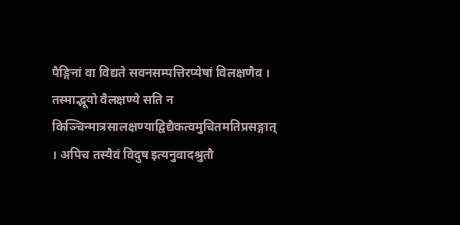पैङ्गिनां वा विद्यते सवनसम्पत्तिरप्येषां विलक्षणैव । तस्माद्भूयो वैलक्षण्ये सति न किञ्चिन्मात्रसालक्षण्याद्विद्यैकत्वमुचितमतिप्रसङ्गात् । अपिच तस्यैवं विदुष इत्यनुवादश्रुतौ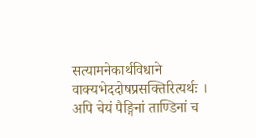सत्यामनेकार्थविधाने वाक्यभेददोषप्रसक्तिरित्यर्थः । अपि चेयं पैङ्गिनां ताण्डिनां च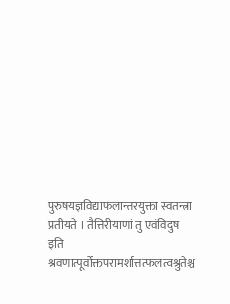पुरुषयज्ञविद्याफलान्तरयुक्ता स्वतन्त्रा प्रतीयते । तैत्तिरीयाणां तु एवंविदुष इति श्रवणात्पूर्वोक्तपरामर्शात्तत्फलत्वश्रुतेश्च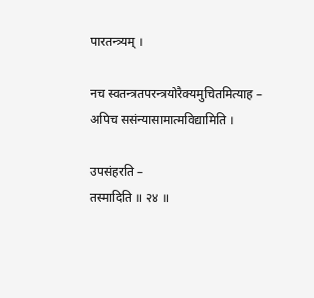पारतन्त्र्यम् ।

नच स्वतन्त्रतपरन्त्रयोरैक्यमुचितमित्याह –
अपिच ससंन्यासामात्मविद्यामिति ।

उपसंहरति –
तस्मादिति ॥ २४ ॥